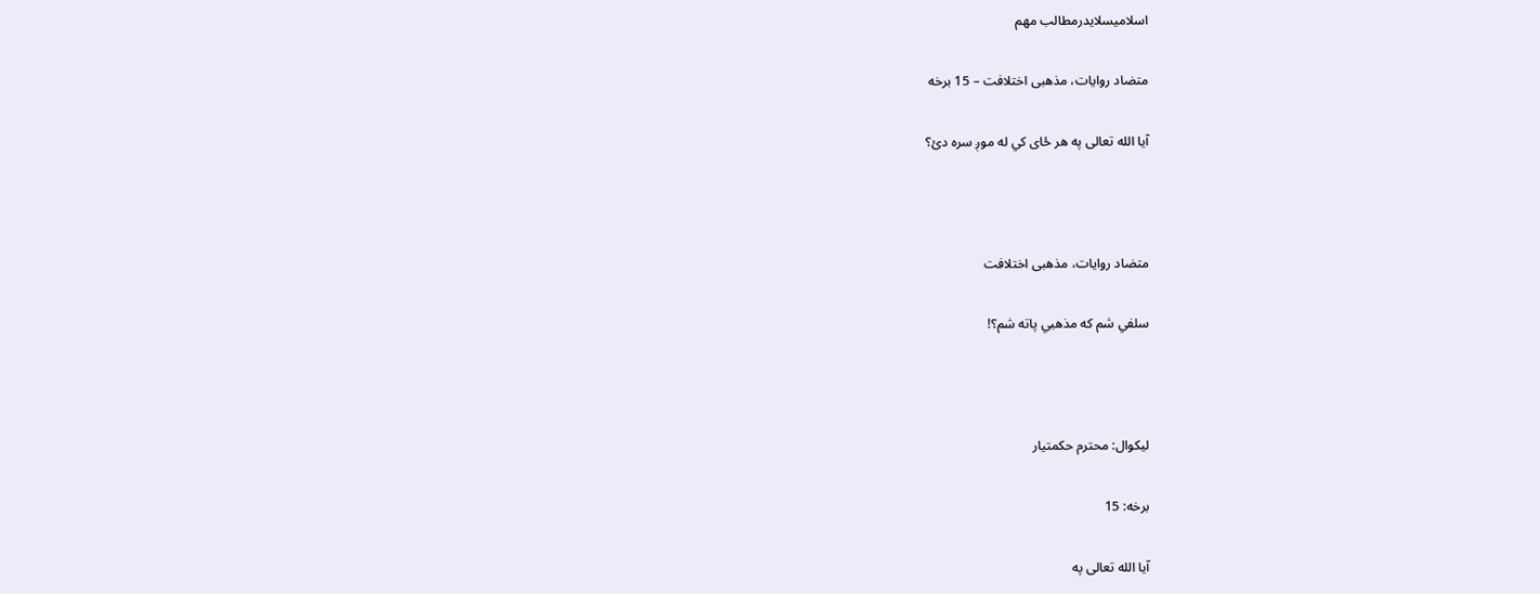اسلامیسلایدرمطالب مهم

متضاد روایات، مذهبی اختلافت – 15 برخه

آيا الله تعالى په هر ځاى كي له موږ سره دئ؟



متضاد روایات، مذهبی اختلافت

سلفي شم که مذهبي پاته شم؟!



لیکوال: محترم حکمتیار

برخه: 15

آيا الله تعالى په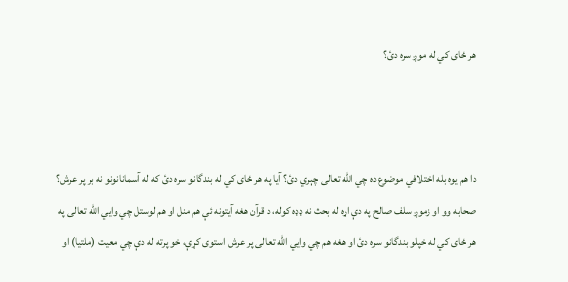هر ځاى كي له موږ سره دئ؟



دا هم يوه بله اختلافي موضوع ده چي الله تعالى چېري دئ؟ آيا په هر ځاى كي له بندگانو سره دئ كه له آسمانانونو نه بر پر عرش؟ صحابه وو او زموږ سلف صالح په دې اړہ له بحث نه ډډہ كوله، د قرآن هغه آيتونه ئې هم منل او هم لوستل چي وايي الله تعالى په هر ځاى كي له خپلو بندگانو سره دئ او هغه هم چي وايي الله تعالى پر عرش استوى كړې، خو پرته له دې چي معيت (ملتيا) او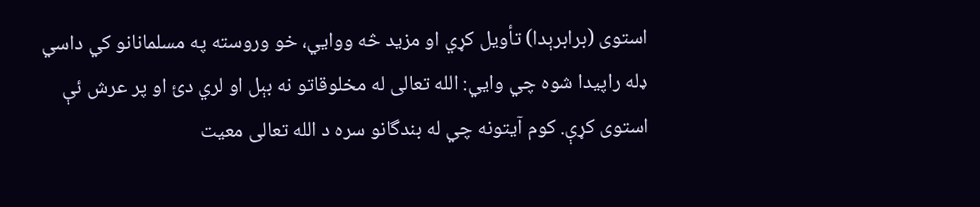استوى (برابرېدا) تأويل كړي او مزيد څه ووايي، خو وروسته په مسلمانانو كي داسي ډله راپيدا شوه چي وايي: الله تعالى له مخلوقاتو نه بېل او لري دئ او پر عرش ئې استوى كړې. كوم آيتونه چي له بندگانو سره د الله تعالى معيت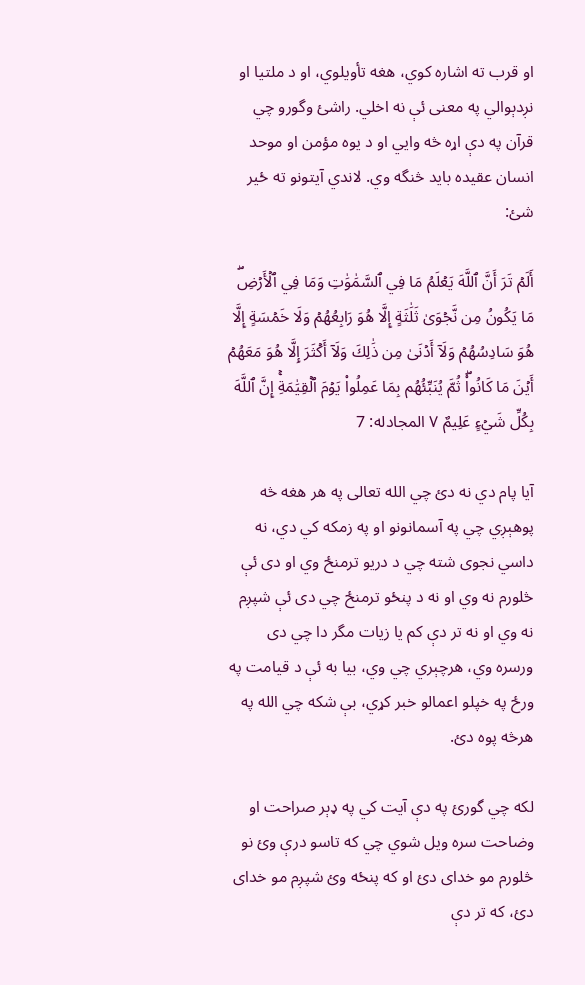او قرب ته اشاره كوي، هغه تأويلوي، او د ملتيا او نږدېوالي په معنى ئې نه اخلي. راشئ وگورو چي قرآن په دې اړہ څه وايي او د يوه مؤمن او موحد انسان عقيده بايد څنگه وي. لاندي آيتونو ته ځير شئ:

أَلَمۡ تَرَ أَنَّ ٱللَّهَ يَعۡلَمُ مَا فِي ٱلسَّمَٰوَٰتِ وَمَا فِي ٱلۡأَرۡضِۖ مَا يَكُونُ مِن نَّجۡوَىٰ ثَلَٰثَةٍ إِلَّا هُوَ رَابِعُهُمۡ وَلَا خَمۡسَةٍ إِلَّا هُوَ سَادِسُهُمۡ وَلَآ أَدۡنَىٰ مِن ذَٰلِكَ وَلَآ أَكۡثَرَ إِلَّا هُوَ مَعَهُمۡ أَيۡنَ مَا كَانُواْۖ ثُمَّ يُنَبِّئُهُم بِمَا عَمِلُواْ يَوۡمَ ٱلۡقِيَٰمَةِۚ إِنَّ ٱللَّهَ بِكُلِّ شَيۡءٍ عَلِيمٌ ٧ المجادله: 7

آيا پام دي نه دئ چي الله تعالى په هر هغه څه پوهېږي چي په آسمانونو او په زمكه كي دي، نه داسي نجوى شته چي د دريو ترمنځ وي او دى ئې څلورم نه وي او نه د پنځو ترمنځ چي دى ئې شپږم نه وي او نه تر دې كم يا زيات مگر دا چي دى ورسره وي، هرچېري چي وي، بيا به ئې د قيامت په ورځ په خپلو اعمالو خبر كړي، بې شكه چي الله په هرڅه پوه دئ.

لكه چي گورئ په دې آيت كي په ډېر صراحت او وضاحت سره ويل شوي چي كه تاسو درې وئ نو څلورم مو خداى دئ او كه پنځه وئ شپږم مو خداى دئ، كه تر دې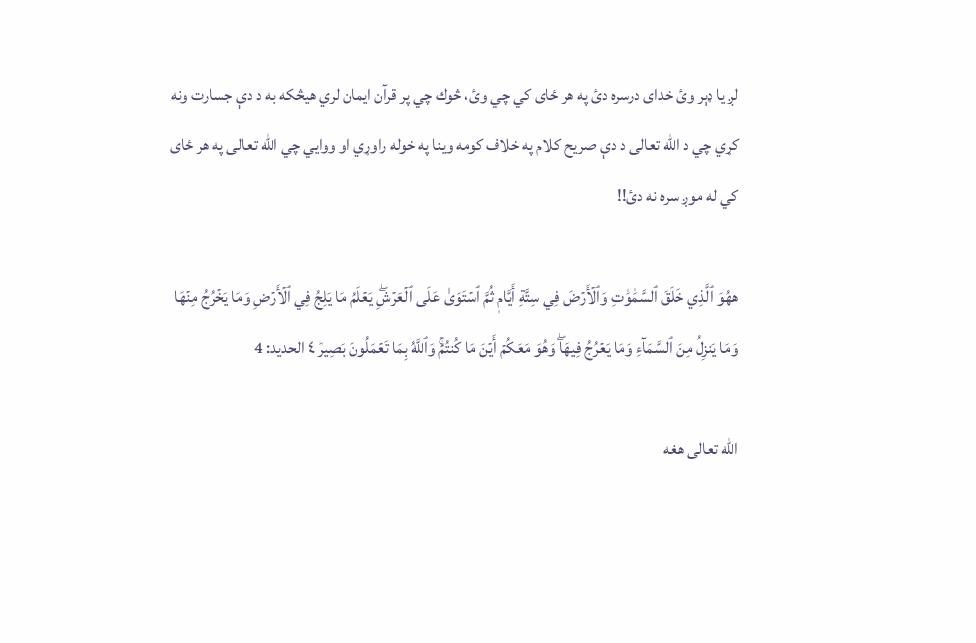لږ يا ډېر وئ خداى درسره دئ په هر ځاى كي چي وئ، څوك چي پر قرآن ايمان لري هيڅكه به د دې جسارت ونه كړي چي د الله تعالى د دې صريح كلام په خلاف كومه وينا په خوله راوړي او ووايي چي الله تعالى په هر ځاى كي له موږ سره نه دئ!!

ههُوَ ٱلَّذِي خَلَقَ ٱلسَّمَٰوَٰتِ وَٱلۡأَرۡضَ فِي سِتَّةِ أَيَّامٖ ثُمَّ ٱسۡتَوَىٰ عَلَى ٱلۡعَرۡشِۖ يَعۡلَمُ مَا يَلِجُ فِي ٱلۡأَرۡضِ وَمَا يَخۡرُجُ مِنۡهَا وَمَا يَنزِلُ مِنَ ٱلسَّمَآءِ وَمَا يَعۡرُجُ فِيهَاۖ وَهُوَ مَعَكُمۡ أَيۡنَ مَا كُنتُمۡۚ وَٱللَّهُ بِمَا تَعۡمَلُونَ بَصِيرٞ ٤ الحديد: 4

الله تعالى هغه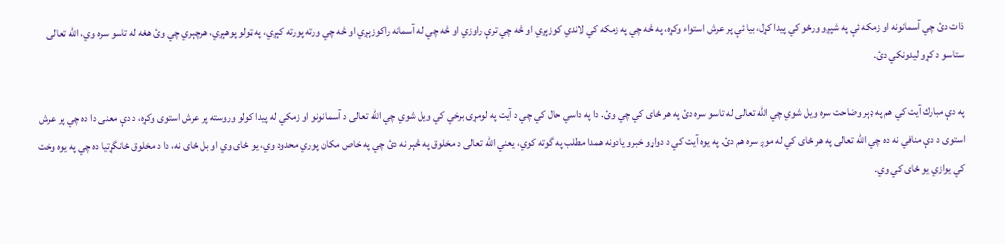ذات دئ چي آسمانونه او زمكه ئې په شپږو ورځو كي پيدا كړل، بيا ئې پر عرش استواء وكړہ، په څه چي په زمكه كي لاندي كوزېږي او څه چي ترې راوزي او څه چي له آسمانه راكوزېږي او څه چي ورته پورته كېږي، په ټولو پوهېږي، هرچېري چي وئ هغه له تاسو سره وي، الله تعالى ستاسو د كړو ليدونكي دئ.

په دې مبارك آيت كي هم په ډېر وضاحت سره ويل شوي چي الله تعالى له تاسو سره دئ په هر ځاى كي چي وئ. دا په داسي حال كي چي د آيت په لومړۍ برخي كي ويل شوي چي الله تعالى د آسمانونو او زمكي له پيدا كولو وروسته پر عرش استوى وكړہ، د دې معنى دا ده چي پر عرش استوى د دې منافي نه ده چي الله تعالى په هر ځاى كي له موږ سره هم دئ. په يوه آيت كي د دواړو خبرو يادونه همدا مطلب په گوته كوي، يعني الله تعالى د مخلوق په څېر نه دئ چي په خاص مكان پوري محدود وي، يو ځاى وي او بل ځاى نه، دا د مخلوق ځانگړتيا ده چي په يوه وخت كي يوازي يو ځاى كي وي.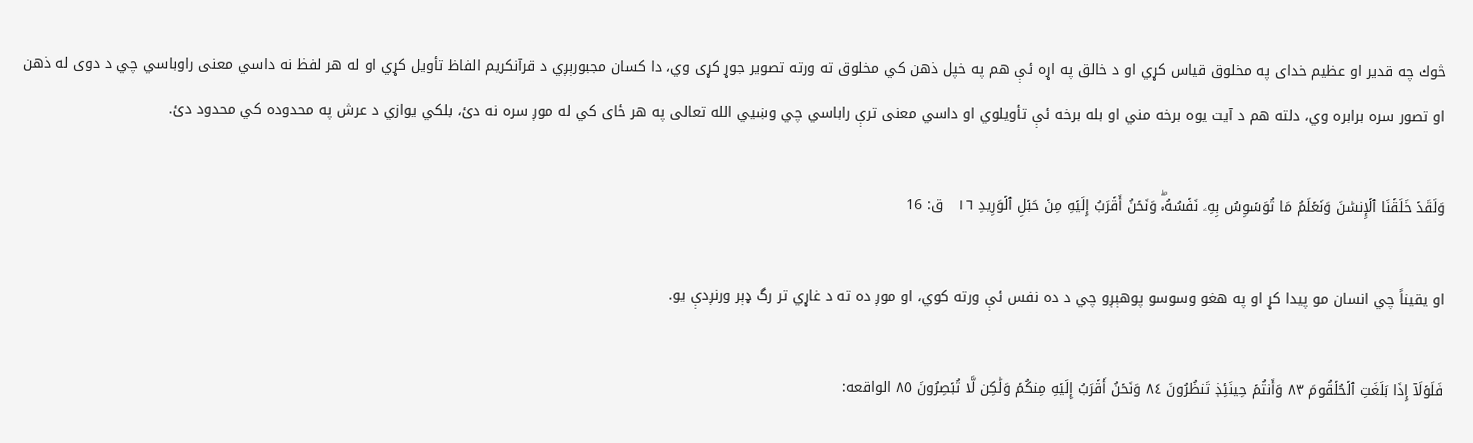څوك چه قدير او عظيم خداى په مخلوق قياس كړي او د خالق په اړہ ئې هم په خپل ذهن كي مخلوق ته ورته تصوير جوړ كړى وي، دا كسان مجبورېږي د قرآنكريم الفاظ تأويل كړي او له هر لفظ نه داسي معنى راوباسي چي د دوى له ذهن او تصور سره برابره وي، دلته هم د آيت يوه برخه مني او بله برخه ئې تأويلوي او داسي معنى ترې راباسي چي وښيي الله تعالى په هر ځاى كي له موږ سره نه دئ، بلكي يوازي د عرش په محدوده كي محدود دئ.

وَلَقَدۡ خَلَقۡنَا ٱلۡإِنسَٰنَ وَنَعۡلَمُ مَا تُوَسۡوِسُ بِهِۦ نَفۡسُهُۥۖ وَنَحۡنُ أَقۡرَبُ إِلَيۡهِ مِنۡ حَبۡلِ ٱلۡوَرِيدِ ١٦   ق: 16

او يقيناً چي انسان مو پيدا كړ او په هغو وسوسو پوهېږو چي د ده نفس ئې ورته كوي، او موږ ده ته د غاړي تر رگ ډېر ورنږدې يو.

فَلَوۡلَآ إِذَا بَلَغَتِ ٱلۡحُلۡقُومَ ٨٣ وَأَنتُمۡ حِينَئِذٖ تَنظُرُونَ ٨٤ وَنَحۡنُ أَقۡرَبُ إِلَيۡهِ مِنكُمۡ وَلَٰكِن لَّا تُبۡصِرُونَ ٨٥ الواقعه: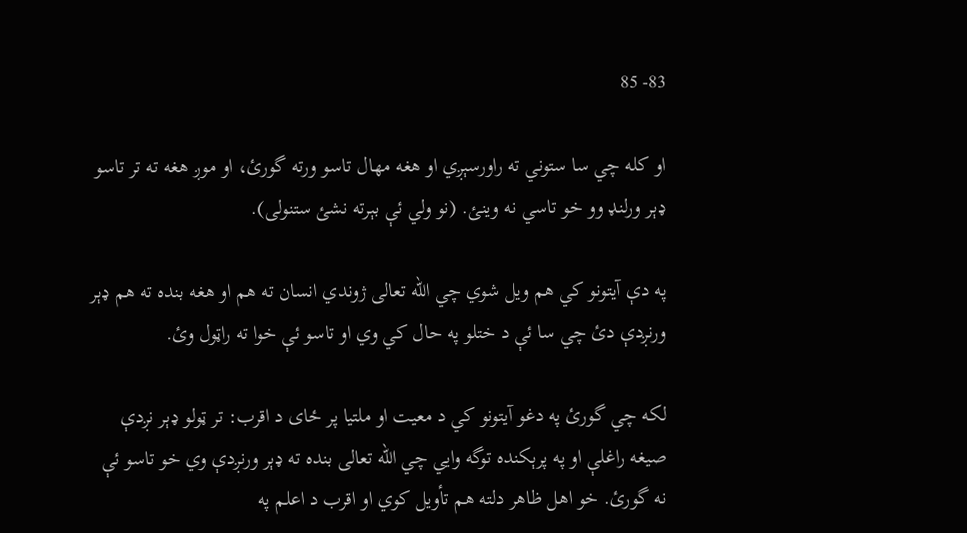83- 85

او كله چي سا ستوني ته راورسېږي او هغه مهال تاسو ورته گورئ، او موږ هغه ته تر تاسو ډېر ورلنډ وو خو تاسي نه وينئ. (نو ولي ئې بېرته نشئ ستنولى).

په دې آيتونو كي هم ويل شوي چي الله تعالى ژوندي انسان ته هم او هغه بنده ته هم ډېر ورنږدې دئ چي سا ئې د ختلو په حال كي وي او تاسو ئې خوا ته راټول وئ.

لكه چي گورئ په دغو آيتونو كي د معيت او ملتيا پر ځاى د اقرب: تر ټولو ډېر نږدې صيغه راغلې او په پرېكنده توگه وايي چي الله تعالى بنده ته ډېر ورنږدې وي خو تاسو ئې نه گورئ. خو اهل ظاهر دلته هم تأويل كوي او اقرب د اعلم په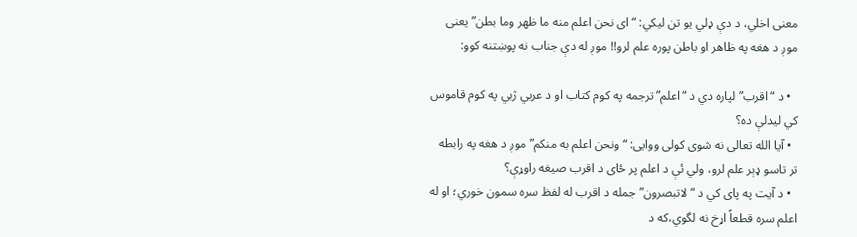معنى اخلي، د دې ډلي يو تن ليكي: “اى نحن اعلم منه ما ظهر وما بطن” يعنى موږ د هغه په ظاهر او باطن پوره علم لرو!! موږ له دې جناب نه پوښتنه كوو:

  • د “اقرب” لپاره دي د “اعلم” ترجمه په كوم كتاب او د عربي ژبي په كوم قاموس كي ليدلې ده؟
  • آيا الله تعالى نه شوى كولى ووايى: “ونحن اعلم به منكم” موږ د هغه په رابطه تر تاسو ډېر علم لرو، ولي ئې د اعلم پر ځاى د اقرب صيغه راوړې؟
  • د آيت په پاى كي د “لاتبصرون” جمله د اقرب له لفظ سره سمون خوري؛ او له اعلم سره قطعاً اړخ نه لگوي،كه د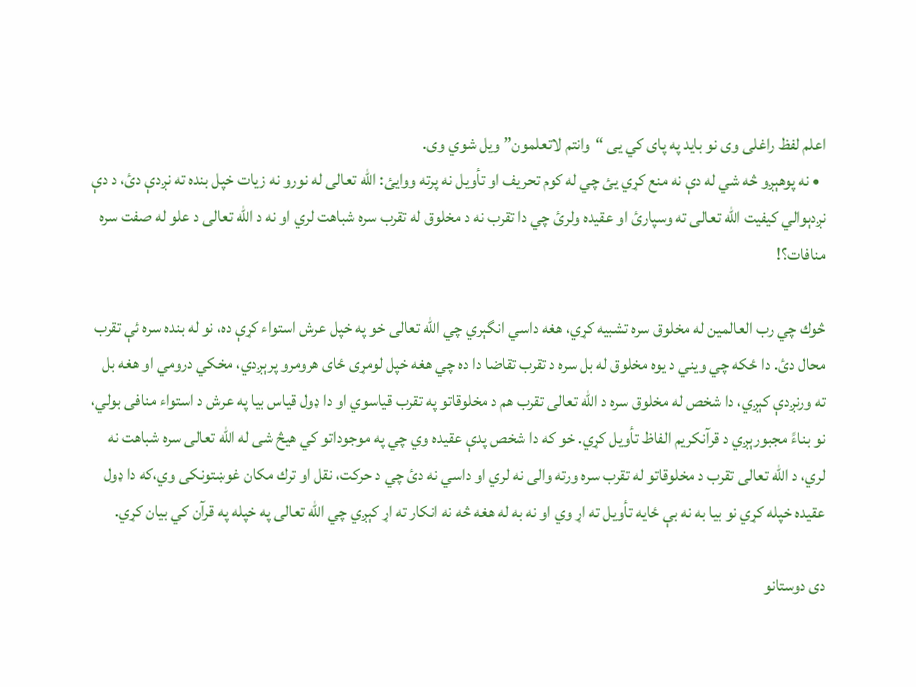اعلم لفظ راغلى وى نو بايد په پاى كي يى “وانتم لاتعلمون” ويل شوي وى.
  • نه پوهېږو څه شي له دې نه منع كړي يئ چي له كوم تحريف او تأويل نه پرته ووايئ: الله تعالى له نورو نه زيات خپل بنده ته نږدې دئ، د دې نږدېوالي كيفيت الله تعالى ته وسپارئ او عقيده ولرئ چي دا تقرب نه د مخلوق له تقرب سره شباهت لري او نه د الله تعالى د علو له صفت سره منافات؟!

څوك چي رب العالمين له مخلوق سره تشبيه كړي، هغه داسي انگېري چي الله تعالى خو په خپل عرش استواء كړې ده، نو له بنده سره ئې تقرب محال دئ. دا ځكه چي ويني د يوه مخلوق له بل سره د تقرب تقاضا دا ده چي هغه خپل لومړى ځاى هرومرو پرېږدي، مخكي درومي او هغه بل ته ورنږدې كېږي، دا شخص له مخلوق سره د الله تعالى تقرب هم د مخلوقاتو په تقرب قياسوي او دا ډول قياس بيا په عرش د استواء منافى بولي، نو بناءً مجبورېږي د قرآنكريم الفاظ تأويل كړي. خو كه دا شخص پدې عقيده وي چي په موجوداتو كي هيڅ شى له الله تعالى سره شباهت نه لري، د الله تعالى تقرب د مخلوقاتو له تقرب سره ورته والى نه لري او داسي نه دئ چي د حركت، نقل او ترك مكان غوښتونكى وي،كه دا ډول عقيده خپله كړي نو بيا به نه بې ځايه تأويل ته اړ وي او نه به له هغه څه نه انكار ته اړ كېږي چي الله تعالى په خپله په قرآن كي بيان كړي.

دى دوستانو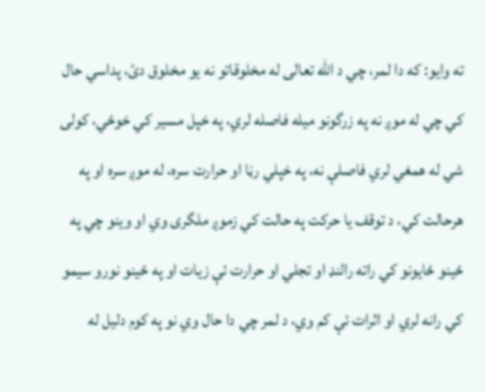ته وايو: كه دا لمر، چي د الله تعالى له مخلوقاتو نه يو مخلوق دئ، پداسي حال كي چي له موږ نه په زرگونو ميله فاصله لري، په خپل مسير كي خوځي، كولى شي له همغي لري فاصلې نه، په خپلي رڼا او حرارت سره، له موږ سره او په هرحالت كي، د توقف يا حركت په حالت كي زموږ ملگرى وي او وينو چي په ځينو ځايونو كي راته رالنډ او تجلي او حرارت ئې زيات او په ځينو نورو سيمو كي رانه لري او اثرات ئې كم وي، د لمر چي دا حال وي نو په كوم دليل له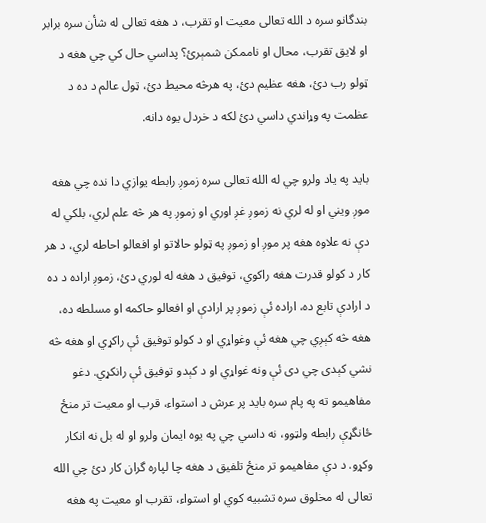بندگانو سره د الله تعالى معيت او تقرب، د هغه تعالى له شأن سره برابر او لايق تقرب، محال او ناممكن شمېرئ؟ پداسي حال كي چي هغه د ټولو رب دئ، هغه عظيم دئ، په هرڅه محيط دئ، ټول عالم د ده د عظمت په وړاندي داسي دئ لكه د خردل يوه دانه.

بايد په ياد ولرو چي له الله تعالى سره زموږ رابطه يوازي دا نده چي هغه موږ ويني او له لري نه زموږ غږ اوري او زموږ په هر څه علم لري، بلكي له دې نه علاوه هغه پر موږ او زموږ په ټولو حالاتو او افعالو احاطه لري، د هر كار د كولو قدرت هغه راكوي، توفيق د هغه له لوري دئ، زموږ اراده د ده د ارادې تابع ده، اراده ئې زموږ پر ارادې او افعالو حاكمه او مسلطه ده، هغه څه كېږي چي هغه ئې وغواړي او د كولو توفيق ئې راكړي او هغه څه نشي كېدى چي دى ئې ونه غواړي او د كېدو توفيق ئې رانكړي. دغو مفاهيمو ته په پام سره بايد پر عرش د استواء، قرب او معيت تر منځ ځانگړې رابطه ولټوو، نه داسي چي په يوه ايمان ولرو او له بل نه انكار وكړو. د دې مفاهيمو تر منځ تلفيق د هغه چا لپاره گران كار دئ چي الله تعالى له مخلوق سره تشبيه كوي او استواء، تقرب او معيت په هغه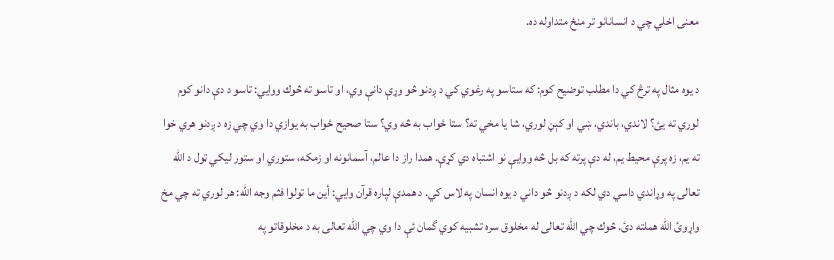معنى اخلي چي د انسانانو تر منځ متداوله ده.

د يوه مثال په ترڅ كي دا مطلب توضيح كوم: كه ستاسو په رغوي كي د ږدنو څو وړې دانې وي، او تاسو ته څوك ووايي: تاسو د دې دانو كوم لوري ته يئ؟ لاندي، باندي، ښي او كېڼ لوري، شا يا مخي ته؟ ستا ځواب به څه وي؟ ستا صحيح ځواب به يوازي دا وي چي زه د ږدنو هري خوا ته يم، زه پرې محيط يم، له دې پرته كه بل څه ووايې نو اشتباه دي كړې. همدا راز دا عالم، آسمانونه او زمكه، ستوري او ستور ليكي ټول د الله تعالى په وړاندي داسي دي لكه د ږدنو څو داني د يوه انسان په لاس كي. د همدې لپاره قرآن وايي: أين ما تولوا فثم وجه الله: هر لوري ته چي مخ واړوئ الله هملته دئ. څوك چي الله تعالى له مخلوق سره تشبيه كوي گمان ئې دا وي چي الله تعالى به د مخلوقاتو په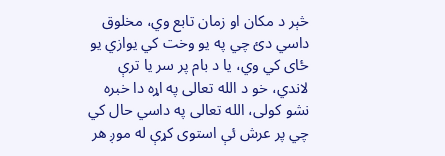څېر د مكان او زمان تابع وي، مخلوق داسي دئ چي په يو وخت كي يوازي يو ځاى كي وي، يا د بام پر سر يا ترې لاندي، خو د الله تعالى په اړہ دا خبره نشو كولى، الله تعالى په داسي حال كي چي پر عرش ئې استوى كړې له موږ هر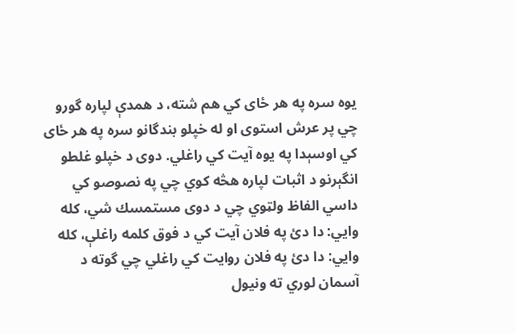يوه سره په هر ځاى كي هم شته، د همدې لپاره گورو چي پر عرش استوى او له خپلو بندگانو سره په هر ځاى كي اوسېدا په يوه آيت كي راغلي. دوى د خپلو غلطو انگېرنو د اثبات لپاره هڅه كوي چي په نصوصو كي داسي الفاظ ولټوي چي د دوى مستمسك شي، كله وايي: دا دئ په فلان آيت كي د فوق كلمه راغلې، كله وايي: دا دئ په فلان روايت كي راغلي چي گوته د آسمان لوري ته ونيول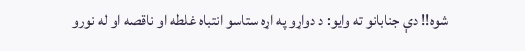شوه!! دې جنابانو ته وايو: د دواړو په اړہ ستاسو انتباه غلطه او ناقصه او له نورو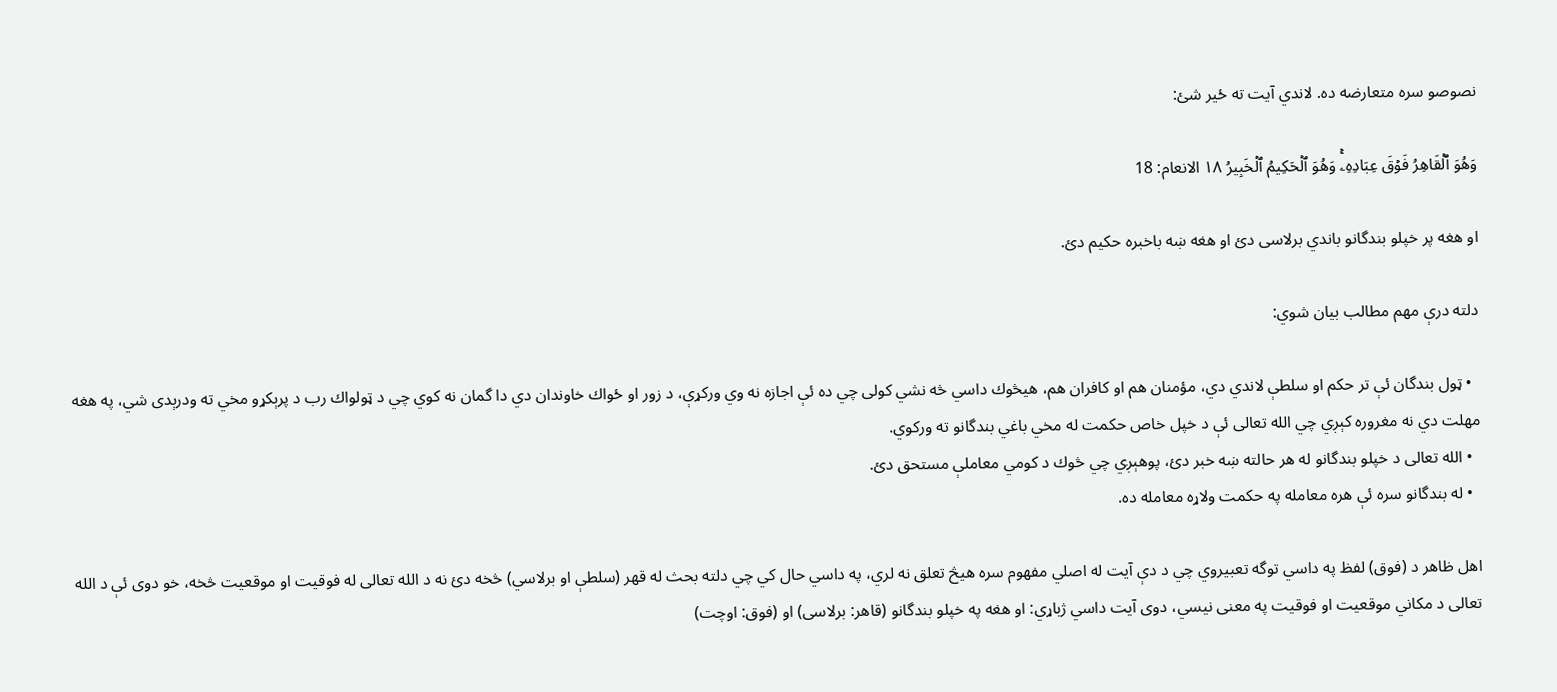نصوصو سره متعارضه ده. لاندي آيت ته ځير شئ:

وَهُوَ ٱلۡقَاهِرُ فَوۡقَ عِبَادِهِۦۚ وَهُوَ ٱلۡحَكِيمُ ٱلۡخَبِيرُ ١٨ الانعام: 18

او هغه پر خپلو بندگانو باندي برلاسى دئ او هغه ښه باخبره حكيم دئ.

دلته درې مهم مطالب بيان شوي:

  • ټول بندگان ئې تر حكم او سلطې لاندي دي، مؤمنان هم او كافران هم، هيڅوك داسي څه نشي كولى چي ده ئې اجازه نه وي وركړې، د زور او ځواك خاوندان دي دا گمان نه كوي چي د ټولواك رب د پرېكړو مخي ته ودرېدى شي، په هغه مهلت دي نه مغروره كېږي چي الله تعالى ئې د خپل خاص حكمت له مخي باغي بندگانو ته وركوي.
  • الله تعالى د خپلو بندگانو له هر حالته ښه خبر دئ، پوهېږي چي څوك د كومي معاملې مستحق دئ.
  • له بندگانو سره ئې هره معامله په حكمت ولاړہ معامله ده.

اهل ظاهر د (فوق) لفظ په داسي توگه تعبيروي چي د دې آيت له اصلي مفهوم سره هيڅ تعلق نه لري، په داسي حال كي چي دلته بحث له قهر (سلطې او برلاسي) څخه دئ نه د الله تعالى له فوقيت او موقعيت څخه، خو دوى ئې د الله تعالى د مكاني موقعيت او فوقيت په معنى نيسي، دوى آيت داسي ژباړي: او هغه په خپلو بندگانو (قاهر: برلاسى) او (فوق: اوچت)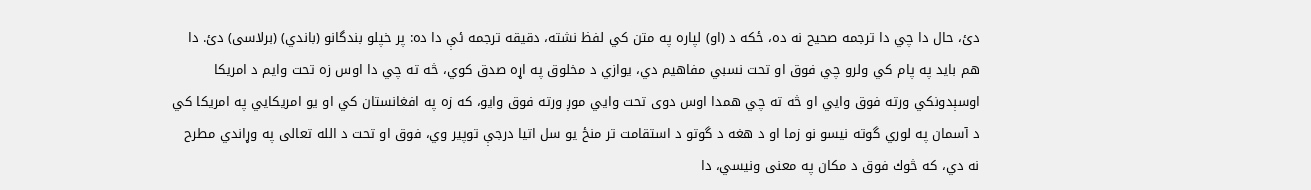دئ، حال دا چي دا ترجمه صحيح نه ده، ځكه د (او) لپاره په متن كي لفظ نشته، دقيقه ترجمه ئې دا ده: پر خپلو بندگانو (باندي) (برلاسى) دئ. دا هم بايد په پام كي ولرو چي فوق او تحت نسبي مفاهيم دي، يوازي د مخلوق په اړہ صدق كوي، څه ته چي دا اوس زه تحت وايم د امريكا اوسېدونكي ورته فوق وايي او څه ته چي همدا اوس دوى تحت وايي موږ ورته فوق وايو، كه زه په افغانستان كي او يو امريكايي په امريكا كي د آسمان په لوري گوته نيسو نو زما او د هغه د گوتو د استقامت تر منځ يو سل اتيا درجې توپير وي، فوق او تحت د الله تعالى په وړاندي مطرح نه دي، كه څوك فوق د مكان په معنى ونيسي، دا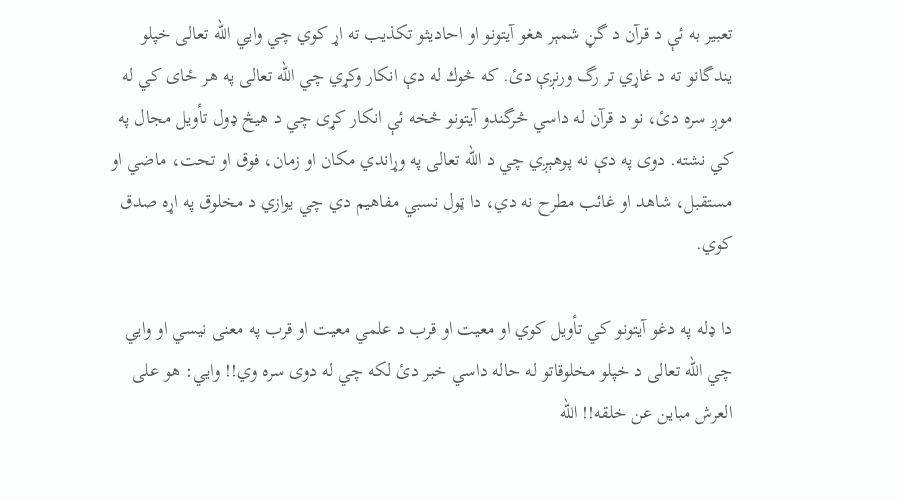تعبير به ئې د قرآن د گڼ شمېر هغو آيتونو او احاديثو تكذيب ته اړ كوي چي وايي الله تعالى خپلو يندگانو ته د غاړي تر رگ ورنږې دئ. كه څوك له دې انكار وكړي چي الله تعالى په هر ځاى كي له موږ سره دئ، نو د قرآن له داسي څرگندو آيتونو څخه ئې انكار كړى چي د هيڅ ډول تأويل مجال په كي نشته. دوى په دې نه پوهېږي چي د الله تعالى په وړاندي مكان او زمان، فوق او تحت، ماضي او مستقبل، شاهد او غائب مطرح نه دي، دا ټول نسبي مفاهيم دي چي يوازي د مخلوق په اړہ صدق كوي.

دا ډله په دغو آيتونو كي تأويل كوي او معيت او قرب د علمي معيت او قرب په معنى نيسي او وايي چي الله تعالى د خپلو مخلوقاتو له حاله داسي خبر دئ لكه چي له دوى سره وي!! وايي: هو على العرش مباين عن خلقه!! الله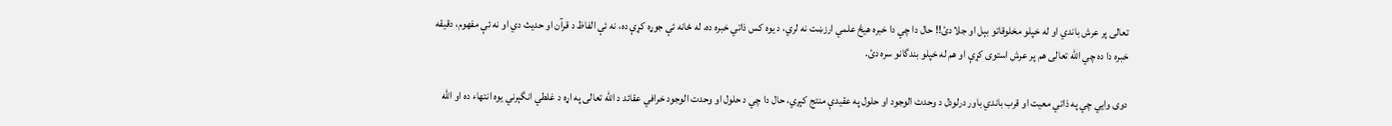تعالى پر عرش باندي او له خپلو مخلوقاتو بېل او جلا دئ!! حال دا چي دا خبره هيڅ علمي ارزښت نه لري، د يوه كس ذاتي خبره ده، له ځانه ئې جوړہ كړې ده، نه ئې الفاظ د قرآن او حديث دي او نه ئې مفهوم، دقيقه خبره دا ده چي الله تعالى هم پر عرش استوى كړې او هم له خپلو بندگانو سره دئ.

دوى وايي چي په ذاتي معيت او قرب باندي باور درلودل د وحدت الوجود او حلول په عقيدې منتج كېږي، حال دا چي د حلول او وحدت الوجود خرافي عقائد د الله تعالى په اړہ د غلطي انگېرني يوه انتهاء ده او الله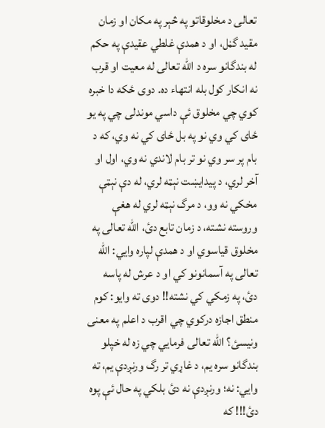تعالى د مخلوقاتو په څېر په مكان او زمان مقيد گڼل، او د همدې غلطي عقيدې په حكم له بندگانو سره د الله تعالى له معيت او قرب نه انكار كول بله انتهاء ده. دوى ځكه دا خبره كوي چي مخلوق ئې داسي موندلى چي په يو ځاى كي وي نو په بل ځاى كي نه وي، كه د بام پر سر وي نو تر بام لاندي نه وي، اول او آخر لري، د پيدايښت نېټه لري، له دې نېټې مخكي نه وو، د مرگ نېټه لري له هغې وروسته نشته، د زمان تابع دئ، الله تعالى په مخلوق قياسوي او د همدې لپاره وايي: الله تعالى په آسمانونو كي او د عرش له پاسه دئ، په زمكي كي نشته!! دوى ته وايو: كوم منطق اجازه دركوي چي اقرب د اعلم په معنى ونيسئ؟ الله تعالى فرمايي چي زه له خپلو بندگانو سره يم، د غاړي تر رگ ورنږدې يم، ته وايي: نه؛ ورنږدې نه دئ بلكي په حال ئې پوه دئ!!! كه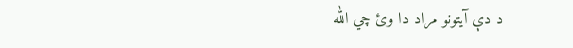د دې آيتونو مراد دا وئ چي الله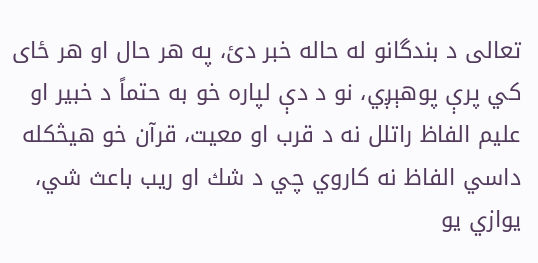تعالى د بندگانو له حاله خبر دئ، په هر حال او هر ځاى كي پرې پوهېږي، نو د دې لپاره خو به حتماً د خبير او عليم الفاظ راتلل نه د قرب او معيت، قرآن خو هيڅكله داسي الفاظ نه كاروي چي د شك او ريب باعث شي، يوازي يو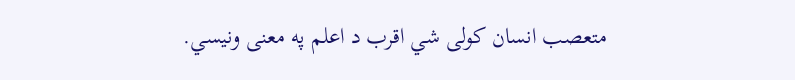متعصب انسان كولى شي اقرب د اعلم په معنى ونيسي.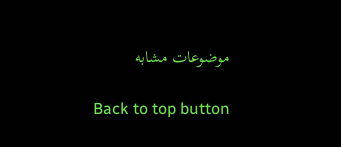موضوعات مشابه

Back to top button